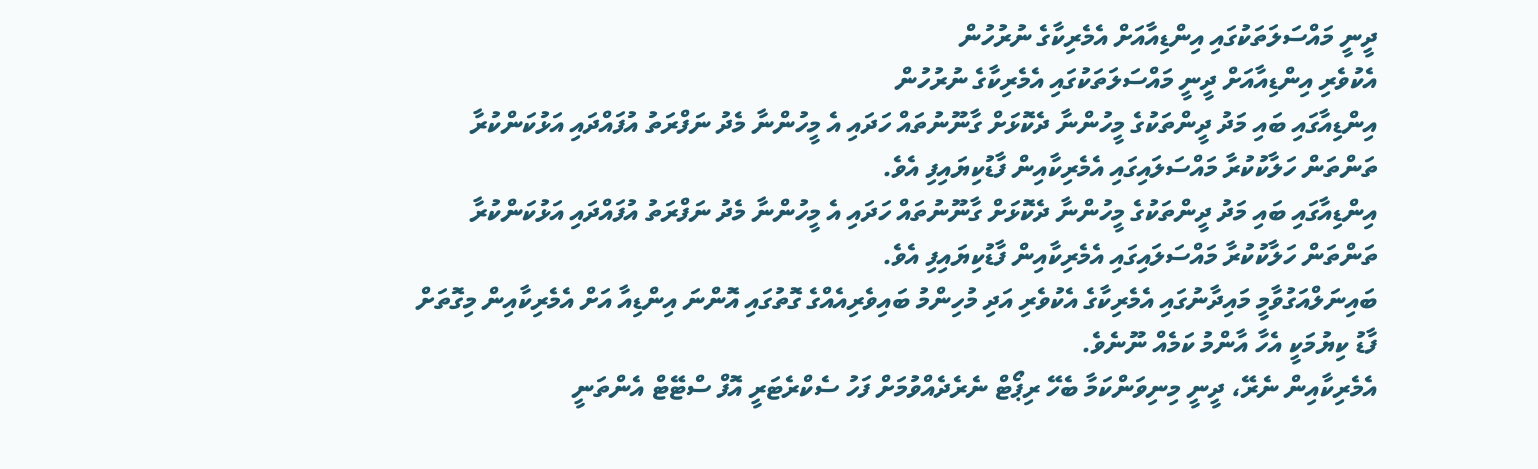ދީނީ މައްސަލަތަކުގައި އިންޑިއާއަށް އެމެރިކާގެ ނުރުހުން
އެކުވެރި އިންޑިއާއަށް ދީނީ މައްސަލަތަކުގައި އެމެރިކާގެ ނުރުހުން
އިންޑިއާގައި ބައި މަދު ދީންތަކުގެ މީހުންނާ ދެކޮޅަށް ގާނޫނުތައް ހަދައި އެ މީހުންނާ މެދު ނަފްރަތު އުފައްދައި އަޅުކަންކުރާ ތަންތަން ހަލާކުކުރާ މައްސަލައިގައި އެމެރިކާއިން ފާޑުކިޔައިފި އެވެ.
އިންޑިއާގައި ބައި މަދު ދީންތަކުގެ މީހުންނާ ދެކޮޅަށް ގާނޫނުތައް ހަދައި އެ މީހުންނާ މެދު ނަފްރަތު އުފައްދައި އަޅުކަންކުރާ ތަންތަން ހަލާކުކުރާ މައްސަލައިގައި އެމެރިކާއިން ފާޑުކިޔައިފި އެވެ.
ބައިނަލްއަގުވާމީ މައިދާނުގައި އެމެރިކާގެ އެކުވެރި އަދި މުހިންމު ބައިވެރިއެއްގެ ގޮތުގައި އޮންނަ އިންޑިއާ އަށް އެމެރިކާއިން މިގޮތަށް ފާޑު ކިޔުމަކީ އެހާ އާންމު ކަމެއް ނޫނެވެ.
އެމެރިކާއިން ނެރޭ، ދީނީ މިނިވަންކަމާ ބެހޭ ރިޕޯޓް ނެރެދެއްވުމަށް ފަހު ސެކްރެޓަރީ އޮފް ސްޓޭޓް އެންތަނީ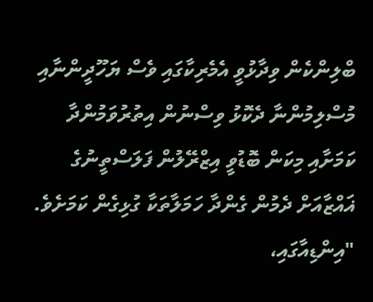ބްލިންކެން ވިދާޅުވީ އެމެރިކާގައި ވެސް ޔަހޫދީންނާއި މުސްލިމުންނާ ދެކޮޅު ވިސްނުން އިތުރުވަމުންދާ ކަމަށާއި މިކަން ބޮޑުވީ އިޒްރޭލުން ފަލަސްތީނުގެ ޣައްޒާއަށް ދެމުން ގެންދާ ހަމަލާތަކާ ގުޅިގެން ކަމަށެވެ.
"އިންޑިއާގައި،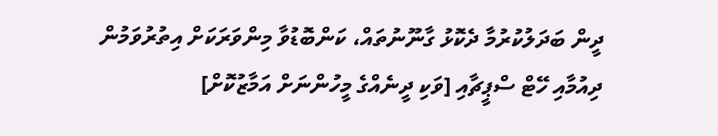ދީން ބަދަލުކުރުމާ ދެކޮޅު ގާނޫނުތައް، ކަންބޮޑުވާ މިންވަރަކަށް އިތުރުވަމުން ދިއުމާއި ހޭޓް ސްޕީޗާއި [ވަކި ދީނެއްގެ މީހުންނަށް އަމާޒުކޮށް]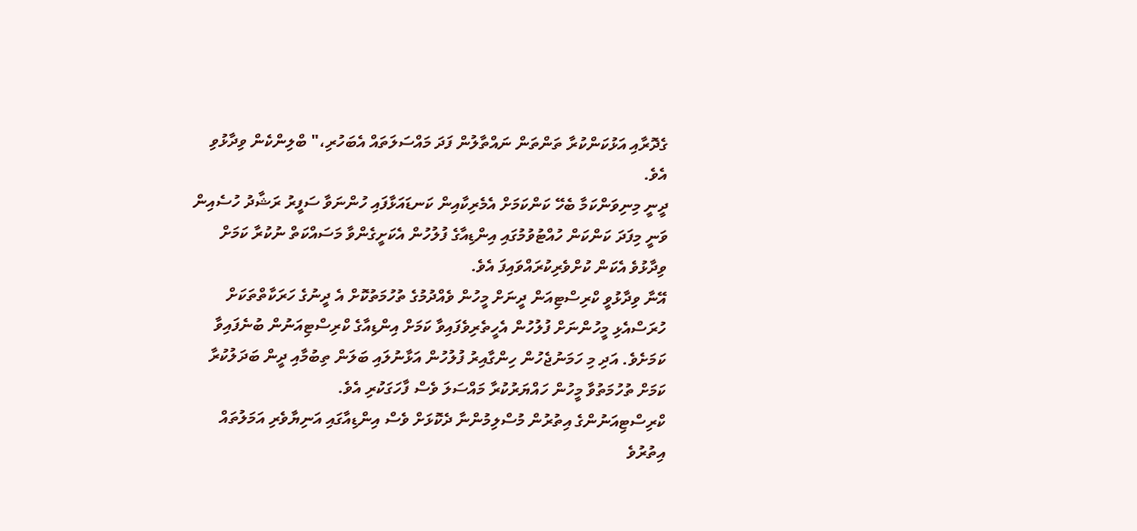ގެދޮރާއި އަޅުކަންކުރާ ތަންތަން ނައްތާލުން ފަދަ މައްސަލަތައް އެބަހުރި،" ބްލިންކެން ވިދާޅުވި އެވެ.
ދީނީ މިނިވަންކަމާ ބެހޭ ކަންކަމަށް އެމެރިކާއިން ކަނޑައަޅާފައި ހުންނަވާ ސަފީރު ރަޝާދު ހުސެއިން ވަނީ މިފަދަ ކަންކަން ހުއްޓުވުމުގައި އިންޑިއާގެ ފުލުހުން އެކަށީގެންވާ މަސައްކަތް ނުކުރާ ކަމަށް ވިދާޅުވެ އެކަން ކުށްވެރިކުރައްވައިފަ އެވެ.
އޭނާ ވިދާޅުވީ ކްރިސްޓިއަން ދީނަށް މީހުން ވެއްދުމުގެ ތުހުމަތުކޮށް އެ ދީނުގެ ހަރަކާތްތަކަށް ހުރަސްއެޅި މީހުންނަށް ފުލުހުން އެހީތެރިވެފައިވާ ކަމަށް އިންޑިއާގެ ކްރިސްޓިއަނުން ބުނެފައިވާ ކަމަށެވެ. އަދި މި ހަމަނުޖެހުން ހިންގާއިރު ފުލުހުން އަޅާނުލައި ބަލަން ތިބުމާއި ދީން ބަދަލުކުރާ ކަމަށް ތުހުމަތުވާ މީހުން ހައްޔަރުކުރާ މައްސަލަ ވެސް ފާހަގަކުރި އެވެ.
ކްރިސްޓިއަނުންގެ އިތުރުން މުސްލިމުންނާ ދެކޮޅަށް ވެސް އިންޑިއާގައި އަނިޔާވެރި އަމަލުތައް އިތުރުވެ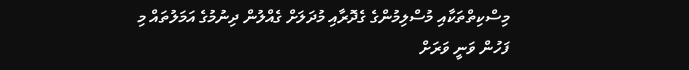މިސްކިތްތަކާއި މުސްލިމުންގެ ގެދޮރާއި މުދަލަށް ގެއްލުން ދިނުމުގެ އަމަލުތައް މި ފަހުން ވަނީ ވަރަށް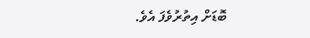ބޮޑަށް އިތުރުވެފަ އެވެ.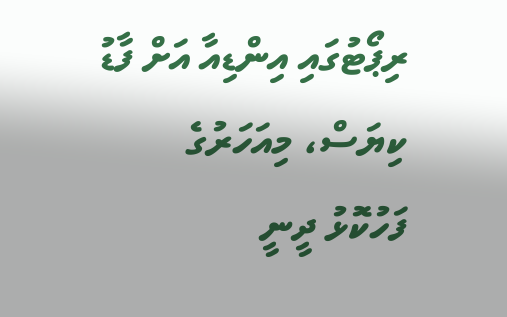ރިޕޯޓުގައި އިންޑިއާ އަށް ފާޑު ކިޔަސް، މިއަހަރުގެ ފަހުކޮޅު ދީނީ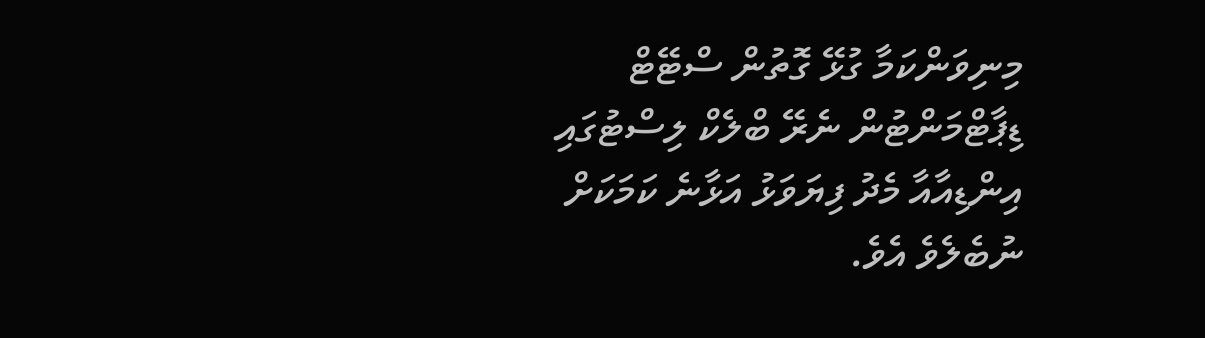މިނިވަންކަމާ ގުޅޭ ގޮތުން ސްޓޭޓް ޑިޕާޓްމަންޓުން ނެރޭ ބްލެކް ލިސްޓުގައި އިންޑިއާއާ މެދު ފިޔަވަޅު އަޅާނެ ކަމަކަށް ނުބެލެވެ އެވެ.